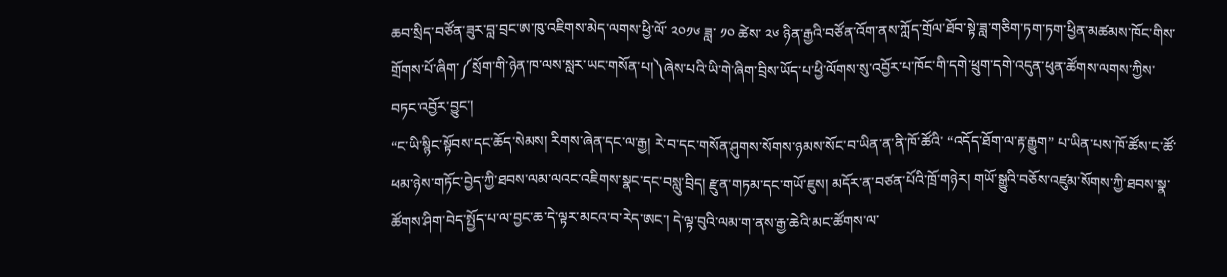ཆབ་སྲིད་བཙོན་ཟུར་བླ་བྲང་ཨ་ཁུ་འཇིགས་མེད་ལགས་ཕྱི་ལོ་ ༢༠༡༦ ཟླ་ ༡༠ ཚེས་ ༢༦ ཉིན་རྒྱའི་བཙོན་འོག་ནས་ཀློད་གྲོལ་ཐོབ་སྟེ་ཟླ་གཅིག་ཏག་ཏག་ཕྱིན་མཚམས་ཁོང་གིས་གྲོགས་པོ་ཞིག་༼སྲོག་གི་ཉེན་ཁ་ལས་སླར་ཡང་གསོན་པ།༽ཞེས་པའི་ཡི་གེ་ཞིག་བྲིས་ཡོད་པ་ཕྱི་ལོགས་སུ་འབྱོར་པ་ཁོང་གི་དགེ་ཕྲུག་དགེ་འདུན་ཕུན་ཚོགས་ལགས་ཀྱིས་བཏང་འབྱོར་བྱུང་།
“ང་ཡི་སྙིང་སྟོབས་དང་ཆོད་སེམས། རིགས་ཞེན་དང་ལ་རྒྱ། རེ་བ་དང་གསོན་ཤུགས་སོགས་ཉམས་སོང་བ་ཡིན་ན་ནི་ཁོ་ཚོའི་ “འདོད་ཐོག་ལ་རྟ་རྒྱུག” པ་ཡིན་པས་ཁོ་ཚོས་ང་ཚོ་ཕམ་ཉེས་གཏོང་བྱེད་ཀྱི་ཐབས་ལམ་ལའང་འཇིགས་སྣང་དང་བསླུ་བྲིད། རྫུན་གཏམ་དང་གཡོ་ཇུས། མདོར་ན་བཙན་པོའི་ཁྲོ་གཉེར། གཡོ་སྒྱུའི་བཅོས་འཛུམ་སོགས་ཀྱི་ཐབས་སྣ་ཚོགས་ཤིག་བེད་སྤྱོད་པ་ལ་བྱང་ཆ་དེ་ལྟར་མངའ་བ་རེད་ཨང་། དེ་ལྟ་བུའི་ལམ་ག་ནས་རྒྱ་ཆེའི་མང་ཚོགས་ལ་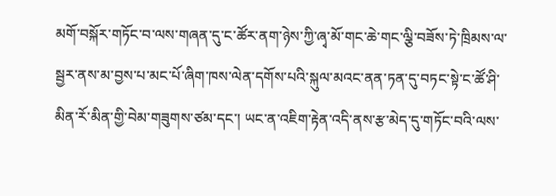མགོ་བསྐོར་གཏོང་བ་ལས་གཞན་དུ་ང་ཚོར་ནག་ཉེས་ཀྱི་ཞྭ་མོ་གང་ཆེ་གང་ལྕི་བཟོས་ཏེ་ཁྲིམས་ལ་སྦྱར་ནས་མ་བྱས་པ་མང་པོ་ཞིག་ཁས་ལེན་དགོས་པའི་སྐུལ་མའང་ནན་ཏན་དུ་བཏང་སྟེ་ང་ཚོ་ཤི་མིན་རོ་མིན་གྱི་བེམ་གཟུགས་ཙམ་དང་། ཡང་ན་འཇིག་རྟེན་འདི་ནས་རྩ་མེད་དུ་གཏོང་བའི་ལས་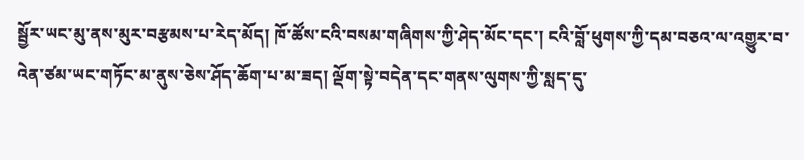སྦྱོར་ཡང་མུ་ནས་མུར་བརྩམས་པ་རེད་མོད། ཁོ་ཚོས་ངའི་བསམ་གཞིགས་ཀྱི་ཤེད་མོང་དང་། ངའི་བློ་ཕུགས་ཀྱི་དམ་བཅའ་ལ་འགྱུར་བ་འེན་ཙམ་ཡང་གཏོང་མ་ནུས་ཅེས་ཤོད་ཆོག་པ་མ་ཟད། ལྡོག་སྟེ་བདེན་དང་གནས་ལུགས་ཀྱི་སླད་དུ་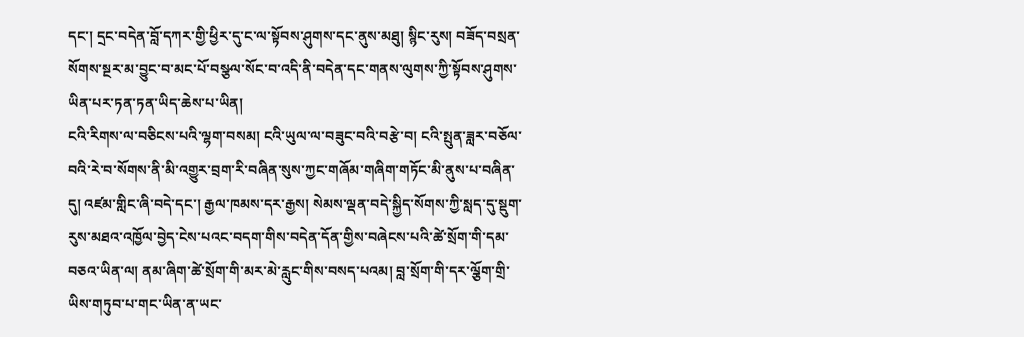དང་། དྲང་བདེན་བློ་དཀར་གྱི་ཕྱིར་དུ་ང་ལ་སྟོབས་ཤུགས་དང་ནུས་མཐུ། སྙིང་རུས། བཟོད་བསྲན་སོགས་སྔར་མ་བྱུང་བ་མང་པོ་བསྩལ་སོང་བ་འདི་ནི་བདེན་དང་གནས་ལུགས་ཀྱི་སྟོབས་ཤུགས་ཡིན་པར་ཏན་ཏན་ཡིད་ཆེས་པ་ཡིན།
ངའི་རིགས་ལ་བཅིངས་པའི་ལྷག་བསམ། ངའི་ཡུལ་ལ་བཟུང་བའི་བརྩེ་བ། ངའི་སྤུན་ཟླར་བཅོལ་བའི་རེ་བ་སོགས་ནི་མི་འགྱུར་བྲག་རི་བཞིན་སུས་ཀྱང་གཞོམ་གཞིག་གཏོང་མི་ནུས་པ་བཞིན་དུ། འཛམ་གླིང་ཞི་བདེ་དང་། རྒྱལ་ཁམས་དར་རྒྱས། སེམས་ལྡན་བདེ་སྐྱིད་སོགས་ཀྱི་སླད་དུ་སྡུག་རུས་མཐའ་འཁྱོལ་བྱེད་ངེས་པའང་བདག་གིས་བདེན་དོན་གྱིས་བཞེངས་པའི་ཚེ་སྲོག་གི་དམ་བཅའ་ཡིན་ལ། ནམ་ཞིག་ཚེ་སྲོག་གི་མར་མེ་རླུང་གིས་བསད་པའམ། བླ་སྲོག་གི་དར་ལྕོག་གྲི་ཡིས་གཏུབ་པ་གང་ཡིན་ན་ཡང་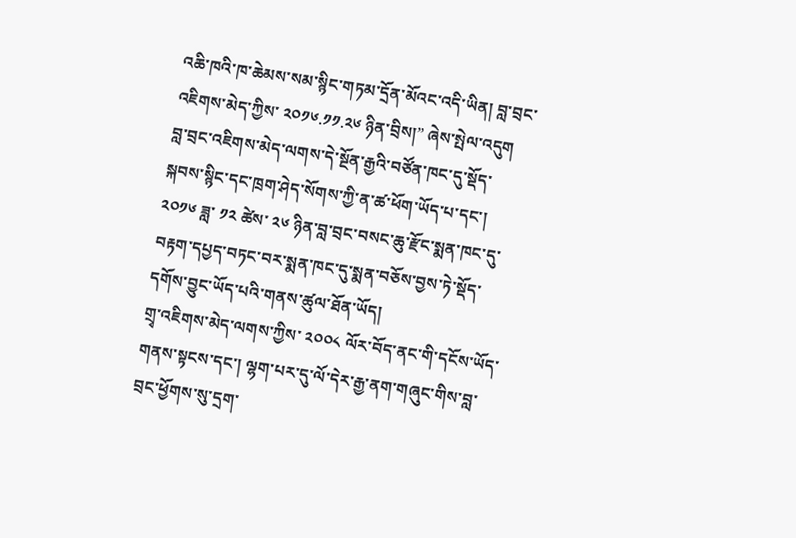འཆི་ཁའི་ཁ་ཆེམས་སམ་སྙིང་གཏམ་དྲོན་མོའང་འདི་ཡིན། བླ་བྲང་འཇིགས་མེད་ཀྱིས་ ༢༠༡༦.༡༡.༢༦ ཉིན་བྲིས།” ཞེས་སྤེལ་འདུག
བླ་བྲང་འཇིགས་མེད་ལགས་དེ་སྔོན་རྒྱའི་བཙོན་ཁང་དུ་སྡོད་སྐབས་སྙིང་དང་ཁྲག་ཤེད་སོགས་ཀྱི་ན་ཚ་ཕོག་ཡོད་པ་དང་། ༢༠༡༦ ཟླ་ ༡༢ ཚེས་ ༢༦ ཉིན་བླ་བྲང་བསང་ཆུ་རྫོང་སྨན་ཁང་དུ་བརྟག་དཔྱད་བཏང་བར་སྨན་ཁང་དུ་སྨན་བཅོས་བྱས་ཏེ་སྡོད་དགོས་བྱུང་ཡོད་པའི་གནས་ཚུལ་ཐོན་ཡོད།
གྲྭ་འཇིགས་མེད་ལགས་ཀྱིས་ ༢༠༠༨ ལོར་བོད་ནང་གི་དངོས་ཡོད་གནས་སྟངས་དང་། ལྷག་པར་དུ་ལོ་དེར་རྒྱ་ནག་གཞུང་གིས་བླ་བྲང་ཕྱོགས་སུ་དྲག་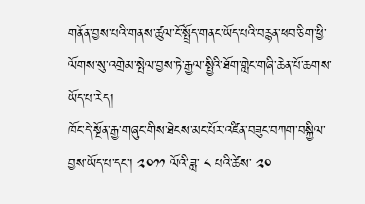གནོན་བྱས་པའི་གནས་ཚུལ་ངོ་སྤྲོད་གནང་ཡོད་པའི་བརྙན་ཕབ་ཅིག་ཕྱི་ལོགས་སུ་འགྲེམ་སྤེལ་བྱས་ཏེ་རྒྱལ་སྤྱིའི་ཐོག་གླེང་གཞི་ཆེན་པོ་ཆགས་ཡོད་པ་རེད།
ཁོང་དེ་སྔོན་རྒྱ་གཞུང་གིས་ཐེངས་མང་པོར་འཛིན་བཟུང་བཀག་བསྐྱིལ་བྱས་ཡོད་པ་དང་། ༢༠༡༡ ལོའི་ཟླ་ ༨ པའི་ཚེས་ ༢༠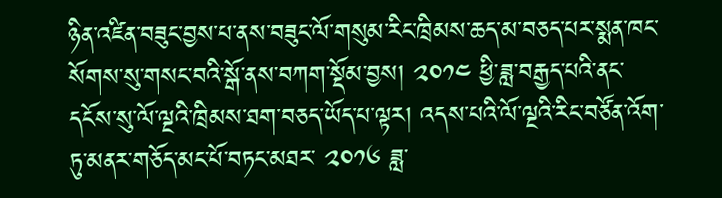ཉིན་འཛིན་བཟུང་བྱས་པ་ནས་བཟུང་ལོ་གསུམ་རིང་ཁྲིམས་ཆད་མ་བཅད་པར་སྨན་ཁང་སོགས་སུ་གསང་བའི་སྒོ་ནས་བཀག་སྡོམ་བྱས། ༢༠༡༤ ཕྱི་ཟླ་བརྒྱད་པའི་ནང་དངོས་སུ་ལོ་ལྔའི་ཁྲིམས་ཐག་བཅད་ཡོད་པ་ལྟར། འདས་པའི་ལོ་ལྔའི་རིང་བཙོན་འོག་ཏུ་མནར་གཅོད་མང་པོ་བཏང་མཐར་ ༢༠༡༦ ཟླ་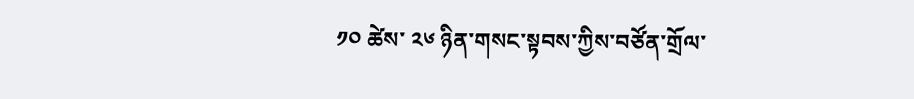༡༠ ཚེས་ ༢༦ ཉིན་གསང་སྟབས་ཀྱིས་བཙོན་གྲོལ་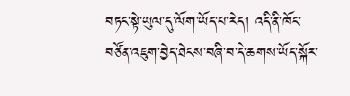བཏང་སྟེ་ཡུལ་དུ་ལོག་ཡོད་པ་རེད། འདི་ནི་ཁོང་བཙོན་འཇུག་བྱེད་ཐེངས་བཞི་བ་དེ་ཆགས་ཡོད་སྐོར་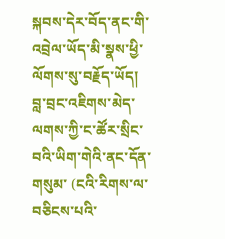སྐབས་དེར་བོད་ནང་གི་འབྲེལ་ཡོད་མི་སྣས་ཕྱི་ལོགས་སུ་བརྗོད་ཡོད།
བླ་བྲང་འཇིགས་མེད་ལགས་ཀྱི་ང་ཚོར་སྲིང་བའི་ཡིག་གེའི་ནང་དོན་གསུམ་ (ངའི་རིགས་ལ་བཅིངས་པའི་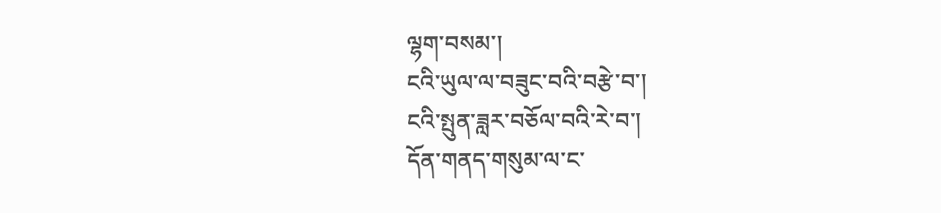ལྷག་བསམ་།
ངའི་ཡུལ་ལ་བཟུང་བའི་བརྩེ་བ་།
ངའི་སྤུན་ཟླར་བཅོལ་བའི་རེ་བ་།
དོན་གནད་གསུམ་ལ་ང་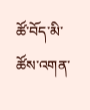ཚོ་བོད་མི་ཚོས་འགན་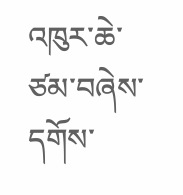འཁུར་ཆེ་ཙམ་བཞེས་དགོས་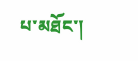པ་མཐོང་།